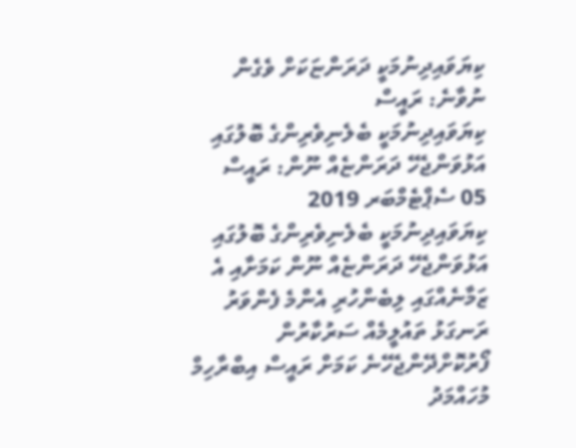ކިޔަވައިދިނުމަކީ ދަރަންޏަކަށް ވެގެން ނުވާނެ: ރައީސް
ކިޔަވައިދިނުމަކީ ބެލެނިވެރިންގެ ބޮލުގައި އަޅުވަންޖެހޭ ދަރަންޏެއް ނޫން: ރައީސް
05 ސެޕްޓެމްބަރ 2019
ކިޔަވައިދިނުމަކީ ބެލެނިވެރިންގެ ބޮލުގައި އަޅުވަންޖެހޭ ދަރަންޏެއް ނޫން ކަމަށާއި އެ ޒަމާނެއްގައި ލިބެންހުރި އެންމެ ފެންވަރު ރަނގަޅު ތައުލީމެއް ސަރުކާރުން ފޯރުކޮށްދޭންޖެހޭނެ ކަމަށް ރައީސް އިބްރާހިމް މުހައްމަދު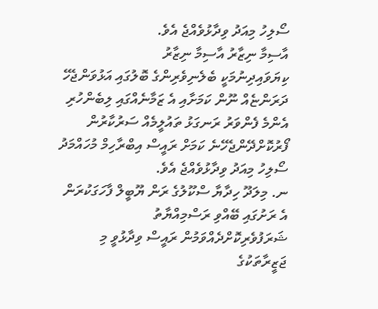ސޯލިހު މިއަދު ވިދާޅުވެއްޖެ އެވެ.
އާސިމާ ނިޒާރު އާސިމާ ނިޒާރު
ކިޔަވައިދިނުމަކީ ބެލެނިވެރިންގެ ބޮލުގައި އަޅުވަންޖެހޭ ދަރަންޏެއް ނޫން ކަމަށާއި އެ ޒަމާނެއްގައި ލިބެންހުރި އެންމެ ފެންވަރު ރަނގަޅު ތައުލީމެއް ސަރުކާރުން ފޯރުކޮށްދޭންޖެހޭނެ ކަމަށް ރައީސް އިބްރާހިމް މުހައްމަދު ސޯލިހު މިއަދު ވިދާޅުވެއްޖެ އެވެ.
ނ. މިލަދޫ ހިދާޔާ ސްކޫލުގެ ރަން ޔޫބީލް ފާހަގަކުރަން އެ ރަށުގައި ބޭއްވި ރަސްމިއްޔާތު ޝަރަފުވެރިކޮށްދެއްވަމުން ރައީސް ވިދާޅުވީ މި ޖަޒީރާތަކުގެ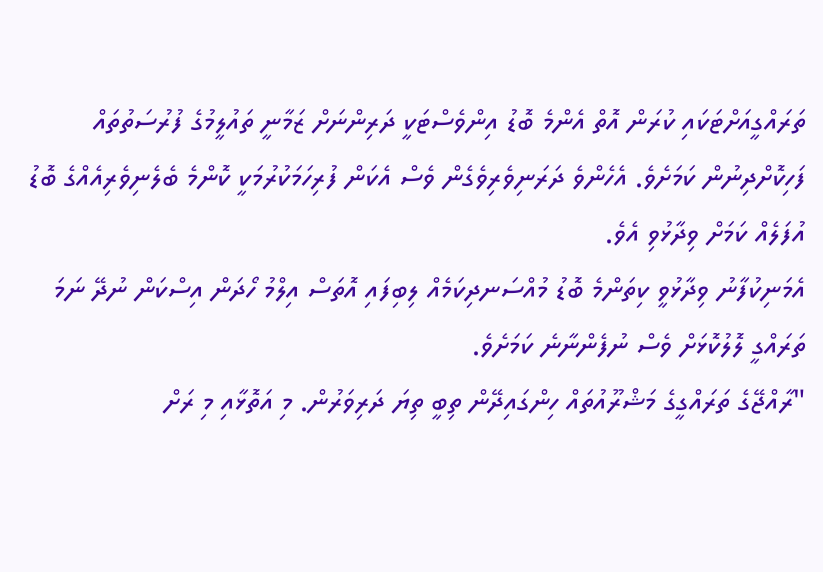ތަރައްގީއަށްޓަކައި ކުރަން އޮތް އެންމެ ބޮޑު އިންވެސްޓަކީ ދަރިންނަށް ޒަމާނީ ތައުލީމުގެ ފުރުސަތުތައް ފަހިކޮށްދިނުން ކަމަށެވެ. އެހެންވެ ދަރަނިވެރިވެގެން ވެސް އެކަން ފުރިހަމަކުރުމަކީ ކޮންމެ ބެލެނިވެރިއެއްގެ ބޮޑު އުފަލެއް ކަމަށް ވިދާޅުވި އެވެ.
އެމަނިކުފާނު ވިދާޅުވީ ކިތަންމެ ބޮޑު މުއްސަނދިކަމެއް ލިބިފައި އޮތަސް އިލްމު ހޯދަން އިސްކަން ނުދޭ ނަމަ ތަރައްގީ ލޮލުކޮޅަށް ވެސް ނުފެންނާނެ ކަމަށެވެ.
"ރާއްޖޭގެ ތަރައްގީގެ މަޝްރޫއުތައް ހިންގައިދޭން ތިބީ ތިޔަ ދަރިވަރުން. މި އަތޮޅާއި މި ރަށް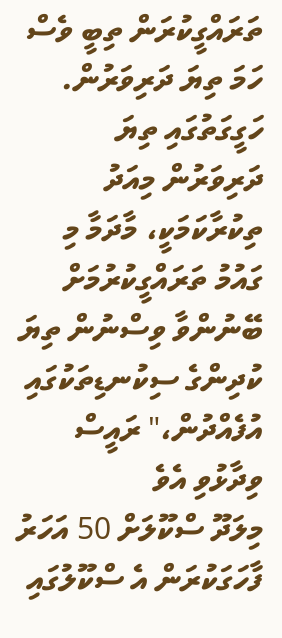ތަރައްގީކުރަން ތިބީ ވެސް ހަމަ ތިޔަ ދަރިވަރުން. ހަގީގަތުގައި ތިޔަ ދަރިވަރުން މިއަދު ތިކުރާކަމަކީ، މާދަމާ މި ގައުމު ތަރައްގީކުރުމަށް ބޭނުންވާ ވިސްނުން ތިޔަ ކުދިންގެ ސިކުނޑިތަކުގައި އުފެއްދުން،" ރައީސް ވިދާޅުވި އެވެ
މިލަދޫ ސްކޫލަށް 50 އަހަރު ފާހަގަކުރަން އެ ސްކޫލުގައި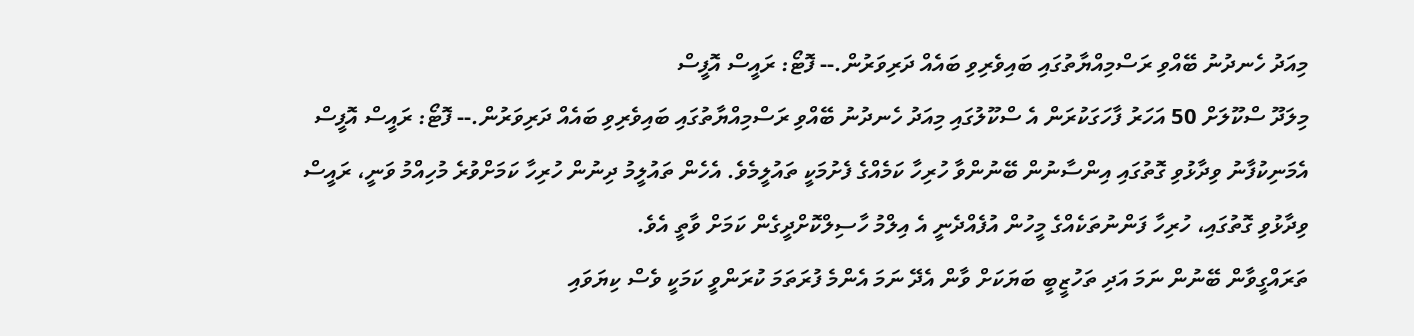މިއަދު ހެނދުނު ބޭއްވި ރަސްމިއްޔާތުގައި ބައިވެރިވި ބައެއް ދަރިވަރުން.-- ފޮޓޯ: ރައީސް އޮފީސް
މިލަދޫ ސްކޫލަށް 50 އަހަރު ފާހަގަކުރަން އެ ސްކޫލުގައި މިއަދު ހެނދުނު ބޭއްވި ރަސްމިއްޔާތުގައި ބައިވެރިވި ބައެއް ދަރިވަރުން.-- ފޮޓޯ: ރައީސް އޮފީސް
އެމަނިކުފާނު ވިދާޅުވި ގޮތުގައި އިންސާނުން ބޭނުންވާ ހުރިހާ ކަމެއްގެ ފެށުމަކީ ތައުލީމެވެ. އެހެން ތައުލީމު ދިނުން ހުރިހާ ކަމަށްވުރެ މުހިއްމު ވަނީ، ރައީސް ވިދާޅުވި ގޮތުގައި، ހުރިހާ ފަންނުތަކެއްގެ މީހުން އުފެއްދެނީ އެ އިލްމު ހާސިލްކޮށްދީގެން ކަމަށް ވާތީ އެވެ.
ތަރައްގީވާން ބޭނުން ނަމަ އަދި ތަހުޒީބީ ބަޔަކަށް ވާން އެދޭ ނަމަ އެންމެ ފުރަތަމަ ކުރަންވީ ކަމަކީ ވެސް ކިޔަވައި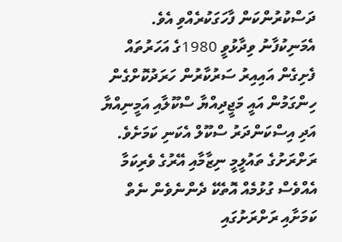ދަސްކުރުންކަން ފާހަގަކުރެއްވި އެވެ.
އެމަނިކުފާނު ވިދާޅުވީ 1980ގެ އަހަރުތައް ފެށިގެން އައިއިރު ސަރުކާރުން ހަރަދުކޮށްގެން ހިންގަމުން އައީ މަޖީދިއްޔާ ސްކޫލާއި އަމީނިއްޔާ އަދި އިސްކަންދަރު ސްކޫލް އެކަނި ކަމަށެވެ. ރަށްރަށުގެ ތައުލީމީ ނިޒާމާއި އޭރުގެ ވެރިކަމާ އެއްވެސް ގުޅުމެއް އޮތެކޭ ދެންނެވެން ނެތް ކަމަށާއި ރަށްރަށުގައި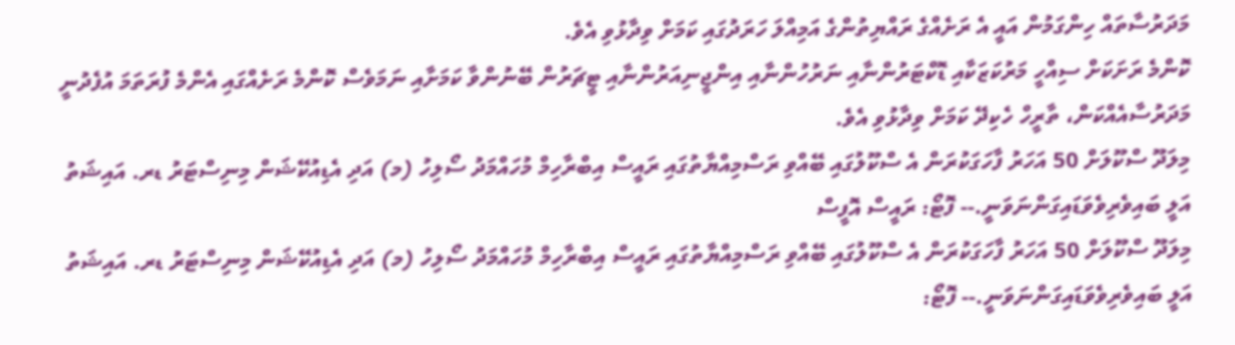މަދަރުސާތައް ހިންގަމުން އައީ އެ ރަށެއްގެ ރައްޔިތުންގެ އަމިއްލަ ހަރަދުގައި ކަމަށް ވިދާޅުވި އެވެ.
ކޮންމެ ރަށަކަށް ސިއްހީ މަރުކަޒަކާއި ޑޮކްޓަރުންނާއި ނަރުހުންނާއި އިންޖީނިއަރުންނާއި ޓީޗަރުން ބޭނުންވާ ކަމަށާއި ނަމަވެސް ކޮންމެ ރަށެއްގައި އެންމެ ފުރަތަމަ އުފެދުނީ މަދަރުސާއެއްކަން، ތާރީހް ހެކިދޭ ކަމަށް ވިދާޅުވި އެވެ.
މިލަދޫ ސްކޫލަށް 50 އަހަރު ފާހަގަކުރަން އެ ސްކޫލުގައި ބޭއްވި ރަސްމިއްޔާތުގައި ރައީސް އިބްރާހިމް މުހައްމަދު ސޯލިހު (މ) އަދި އެޑިއުކޭޝަން މިނިސްޓަރު ޑރ. އައިޝަތު އަލީ ބައިވެރިވެވަޑައިގަންނަވަނީ.-- ފޮޓޯ: ރައީސް އޮފީސް
މިލަދޫ ސްކޫލަށް 50 އަހަރު ފާހަގަކުރަން އެ ސްކޫލުގައި ބޭއްވި ރަސްމިއްޔާތުގައި ރައީސް އިބްރާހިމް މުހައްމަދު ސޯލިހު (މ) އަދި އެޑިއުކޭޝަން މިނިސްޓަރު ޑރ. އައިޝަތު އަލީ ބައިވެރިވެވަޑައިގަންނަވަނީ.-- ފޮޓޯ: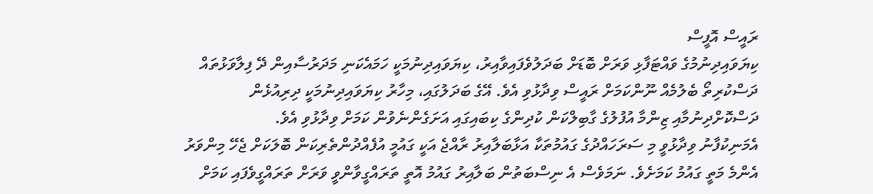ރައީސް އޮފީސް
ކިޔަވައިދިނުމުގެ ވައްޓަފާޅި ވަރަށް ބޮޑަށް ބަދަލުވެފައިވާއިރު، ކިޔަވައިދިނުމަކީ ހަމައެކަނި މަދަރުސާއިން ދޭ ފިލާވަޅުތައް ދަސްކުރިތޯ ބެލުމެއް ނޫންކަމަށް ރައީސް ވިދާޅުވި އެވެ. އޭގެ ބަދަލުގައި، މިހާރު ކިޔަވައިދިނުމަކީ ދިރިއުޅެން ދަސްކޮށްދިނުމާއި ޒިންމާ އުފުލުގެ ގާބިލްކަން ކުދިންގެ ކިބައިގައި އަށަގެންނެވުން ކަމަށް ވިދާޅުވި އެވެ.
އެމަނިކުފާނު ވިދާޅުވީ މި ސަރަހައްދުގެ ގައުމުތަކާ އަޅާބަލާއިރު ރާއްޖެ އަކީ ގައުމީ އުފެއްދުންތެރިކަން ބޮލަކަށް ޖެހޭ މިންވަރު އެންމެ މަތީ ގައުމު ކަމަށެވެ. ނަމަވެސް އެ ނިސްބަތުން ބަލާއިރު ގައުމު އޮތީ ތަރައްގީވާންވީ ވަރަށް ތަރައްގީވެފައި ކަމަށް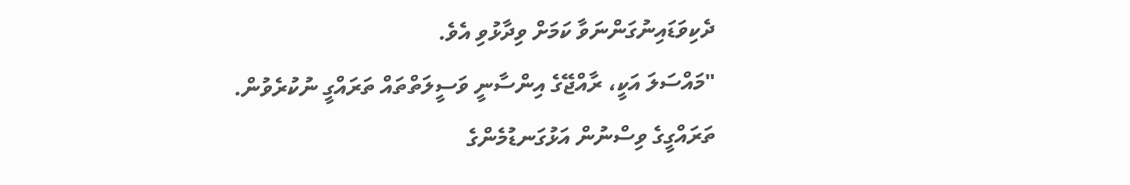ދެކިވަޑައިނުގަންނަވާ ކަމަށް ވިދާޅުވި އެވެ.
"މައްސަލަ އަކީ، ރާއްޖޭގެ އިންސާނީ ވަސީލަތްތައް ތަރައްގީ ނުކުރެވުން. ތަރައްގީގެ ވިސްނުން އަޅުގަނޑުމެންގެ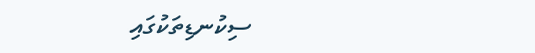ސިކުނޑިތަކުގައި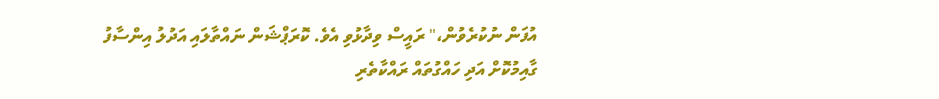އުފަން ނުކުރެވުން،" ރައީސް ވިދާޅުވި އެވެ. ކޮރަޕްޝަން ނައްތާލައި އަދުލު އިންސާފު ގާއިމުކޮށް އަދި ހައްގުތައް ރައްކާތެރި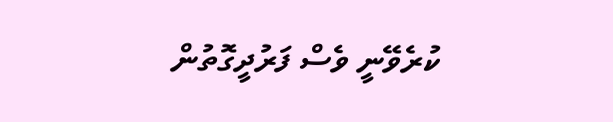ކުރެވޭނީ ވެސް ފަރުދީގޮތުން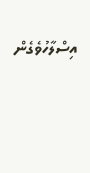އިސްލާހުވެގެން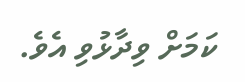ކަމަށް ވިދާޅުވި އެވެ.